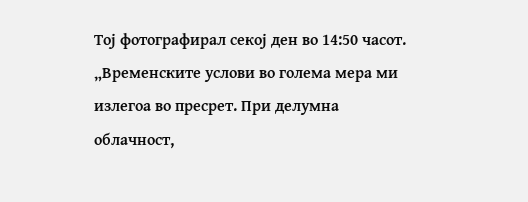Тој фотографирал секој ден во 14:50 часот.
„Временските услови во голема мера ми излегоа во пресрет. При делумна облачност,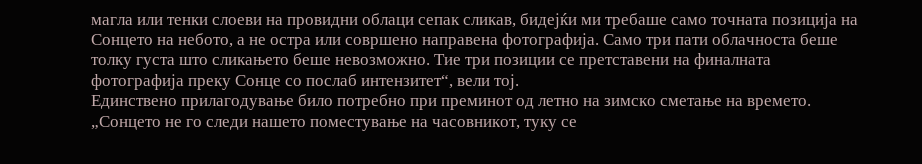магла или тенки слоеви на провидни облаци сепак сликав, бидејќи ми требаше само точната позиција на Сонцето на небото, а не остра или совршено направена фотографија. Само три пати облачноста беше толку густа што сликањето беше невозможно. Тие три позиции се претставени на финалната фотографија преку Сонце со послаб интензитет“, вели тој.
Единствено прилагодување било потребно при преминот од летно на зимско сметање на времето.
„Сонцето не го следи нашето поместување на часовникот, туку се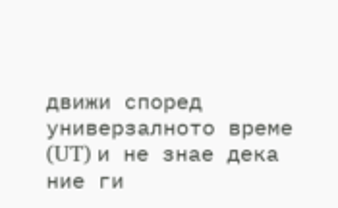движи според универзалното време (UT) и не знае дека ние ги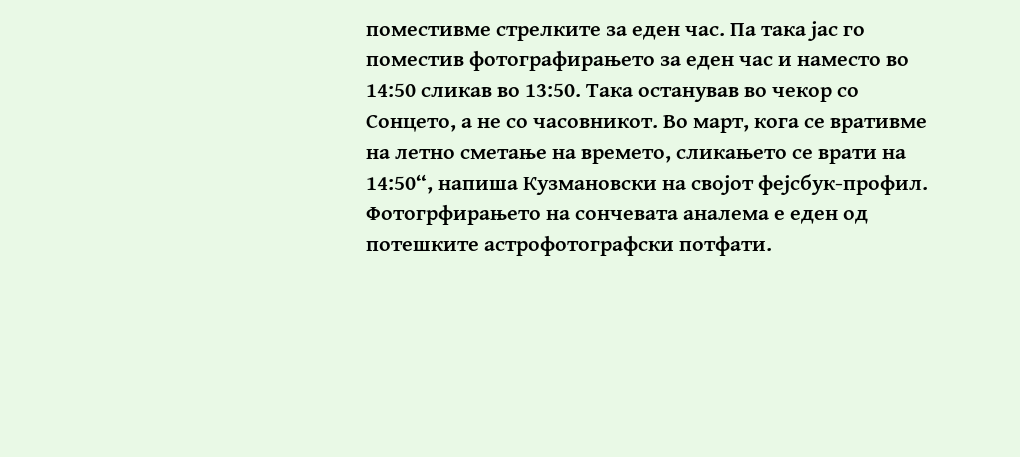поместивме стрелките за еден час. Па така јас го поместив фотографирањето за еден час и наместо во 14:50 сликав во 13:50. Така останував во чекор со Сонцето, а не со часовникот. Во март, кога се вративме на летно сметање на времето, сликањето се врати на 14:50“, напиша Кузмановски на својот фејсбук-профил.
Фотогрфирањето на сончевата аналема е еден од потешките астрофотографски потфати.